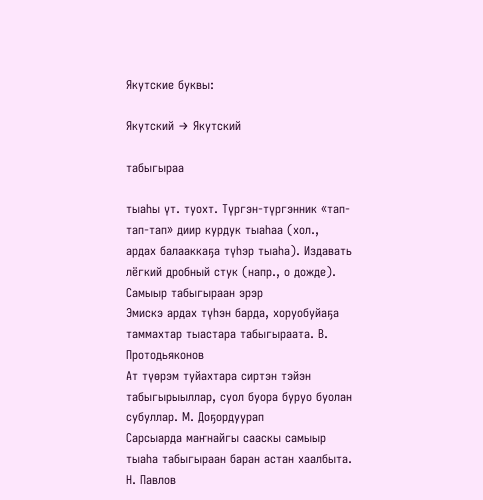Якутские буквы:

Якутский → Якутский

табыгыраа

тыаһы үт. туохт. Түргэн-түргэнник «тап-тап-тап» диир курдук тыаһаа (хол., ардах балааккаҕа түһэр тыаһа). Издавать лёгкий дробный стук (напр., о дожде). Самыыр табыгыраан эрэр
Эмискэ ардах түһэн барда, хоруобуйаҕа таммахтар тыастара табыгыраата. В. Протодьяконов
Ат түөрэм туйахтара сиртэн тэйэн табыгырыыллар, суол буора буруо буолан субуллар. М. Доҕордуурап
Сарсыарда маҥнайгы сааскы самыыр тыаһа табыгыраан баран астан хаалбыта. Н. Павлов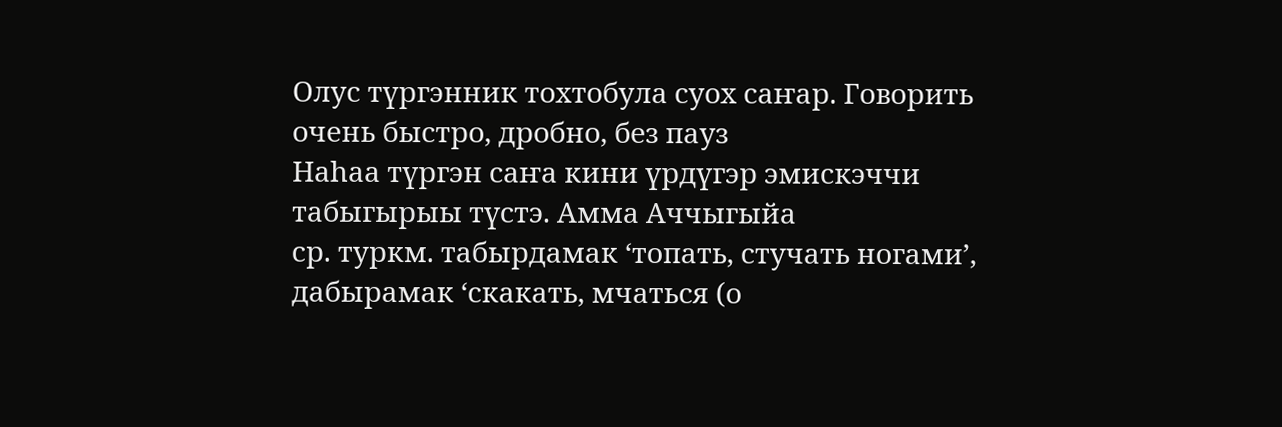Олус түргэнник тохтобула суох саҥар. Говорить очень быстро, дробно, без пауз
Наһаа түргэн саҥа кини үрдүгэр эмискэччи табыгырыы түстэ. Амма Аччыгыйа
ср. туркм. табырдамак ‘топать, стучать ногами’, дабырамак ‘скакать, мчаться (о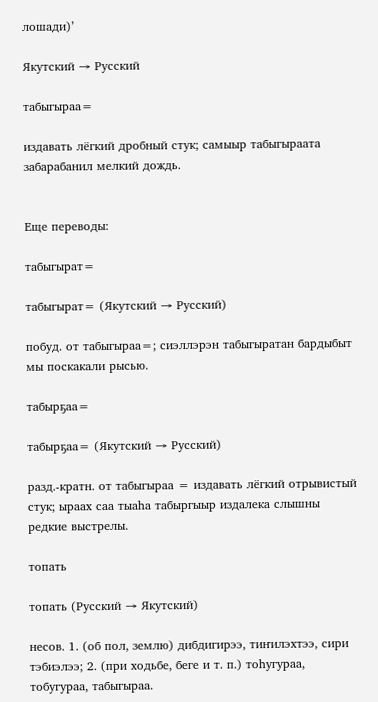лошади)’

Якутский → Русский

табыгыраа=

издавать лёгкий дробный стук; самыыр табыгыраата забарабанил мелкий дождь.


Еще переводы:

табыгырат=

табыгырат= (Якутский → Русский)

побуд. от табыгыраа=; сиэллэрэн табыгыратан бардыбыт мы поскакали рысью.

табырҕаа=

табырҕаа= (Якутский → Русский)

разд.-кратн. от табыгыраа = издавать лёгкий отрывистый стук; ыраах саа тыаһа табыргыыр издалека слышны редкие выстрелы.

топать

топать (Русский → Якутский)

несов. 1. (об пол, землю) дибдигирээ, тиҥилэхтээ, сири тэбиэлээ; 2. (при ходьбе, беге и т. п.) тоһугураа, тобугураа, табыгыраа.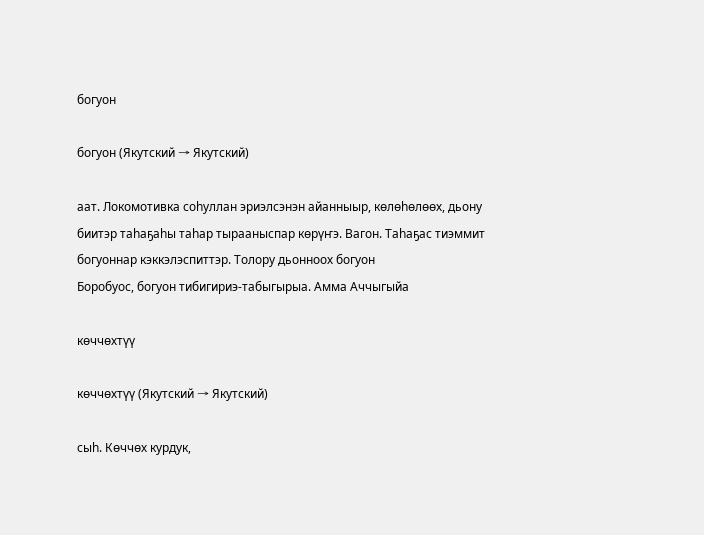богуон

богуон (Якутский → Якутский)

аат. Локомотивка соһуллан эриэлсэнэн айанныыр, көлөһөлөөх, дьону биитэр таһаҕаһы таһар тырааныспар көрүҥэ. Вагон. Таһаҕас тиэммит богуоннар кэккэлэспиттэр. Толору дьонноох богуон
Боробуос, богуон тибигириэ-табыгырыа. Амма Аччыгыйа

көччөхтүү

көччөхтүү (Якутский → Якутский)

сыһ. Көччөх курдук,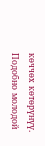көччөх көтөрүнүү. Подобно молодой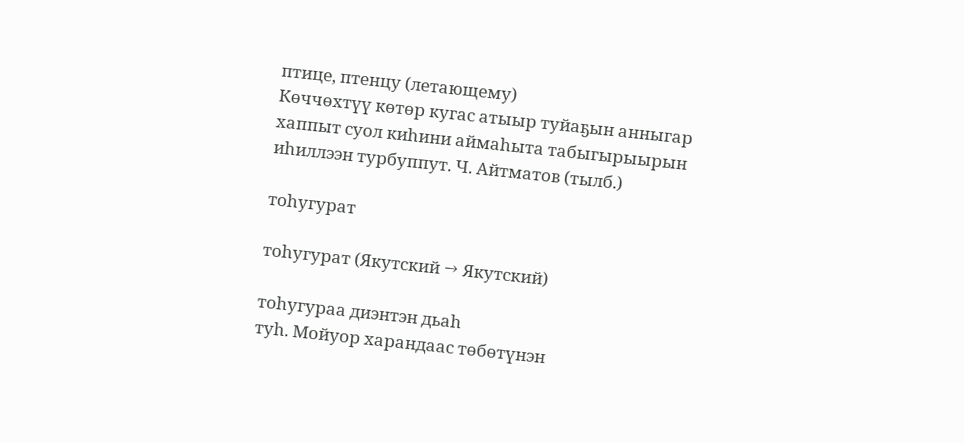птице, птенцу (летающему)
Көччөхтүү көтөр кугас атыыр туйаҕын анныгар хаппыт суол киһини аймаһыта табыгырыырын иһиллээн турбуппут. Ч. Айтматов (тылб.)

тоһугурат

тоһугурат (Якутский → Якутский)

тоһугураа диэнтэн дьаһ
туһ. Мойуор харандаас төбөтүнэн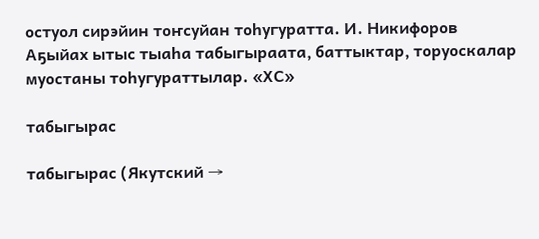остуол сирэйин тоҥсуйан тоһугуратта. И. Никифоров
Аҕыйах ытыс тыаһа табыгыраата, баттыктар, торуоскалар муостаны тоһугураттылар. «ХС»

табыгырас

табыгырас (Якутский →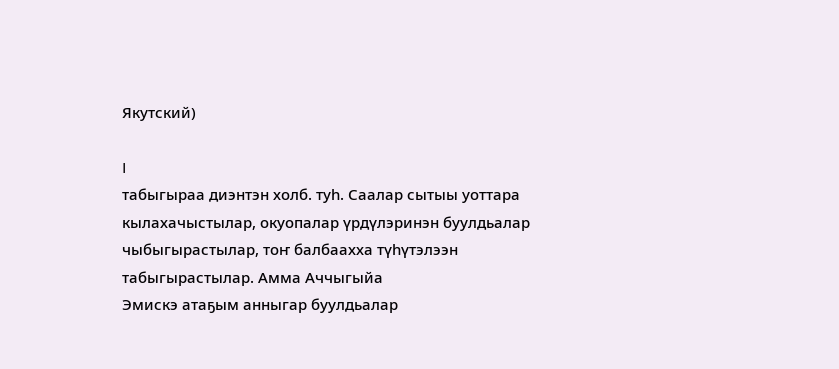Якутский)

I
табыгыраа диэнтэн холб. туһ. Саалар сытыы уоттара кылахачыстылар, окуопалар үрдүлэринэн буулдьалар чыбыгырастылар, тоҥ балбаахха түһүтэлээн табыгырастылар. Амма Аччыгыйа
Эмискэ атаҕым анныгар буулдьалар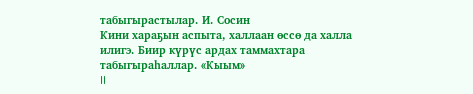табыгырастылар. И. Сосин
Кини хараҕын аспыта, халлаан өссө да халла илигэ. Биир күрүс ардах таммахтара табыгыраһаллар. «Кыым»
II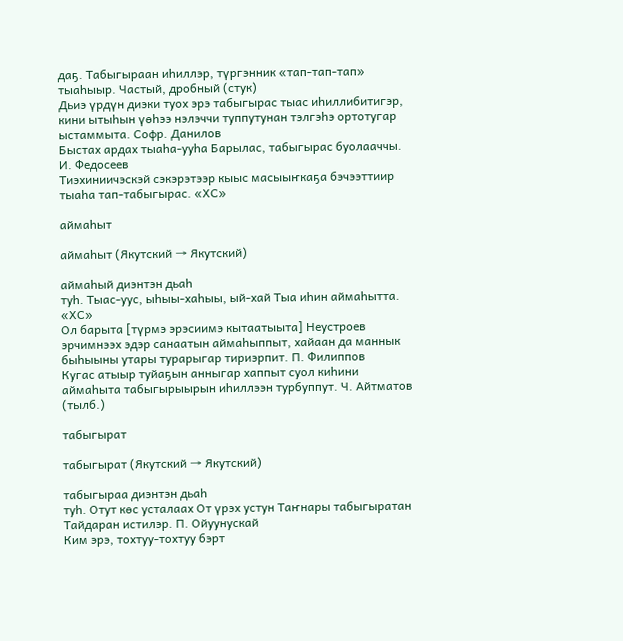даҕ. Табыгыраан иһиллэр, түргэнник «тап-тап-тап» тыаһыыр. Частый, дробный (стук)
Дьиэ үрдүн диэки туох эрэ табыгырас тыас иһиллибитигэр, кини ытыһын үөһээ нэлэччи туппутунан тэлгэһэ ортотугар ыстаммыта. Софр. Данилов
Быстах ардах тыаһа-ууһа Барылас, табыгырас буолааччы. И. Федосеев
Тиэхиниичэскэй сэкэрэтээр кыыс масыыҥкаҕа бэчээттиир тыаһа тап-табыгырас. «ХС»

аймаһыт

аймаһыт (Якутский → Якутский)

аймаһый диэнтэн дьаһ
туһ. Тыас-уус, ыһыы-хаһыы, ый-хай Тыа иһин аймаһытта. «ХС»
Ол барыта [түрмэ эрэсиимэ кытаатыыта] Неустроев эрчимнээх эдэр санаатын аймаһыппыт, хайаан да маннык быһыыны утары турарыгар тириэрпит. П. Филиппов
Кугас атыыр туйаҕын анныгар хаппыт суол киһини аймаһыта табыгырыырын иһиллээн турбуппут. Ч. Айтматов (тылб.)

табыгырат

табыгырат (Якутский → Якутский)

табыгыраа диэнтэн дьаһ
туһ. Отут көс усталаах От үрэх устун Таҥнары табыгыратан Тайдаран истилэр. П. Ойуунускай
Ким эрэ, тохтуу-тохтуу бэрт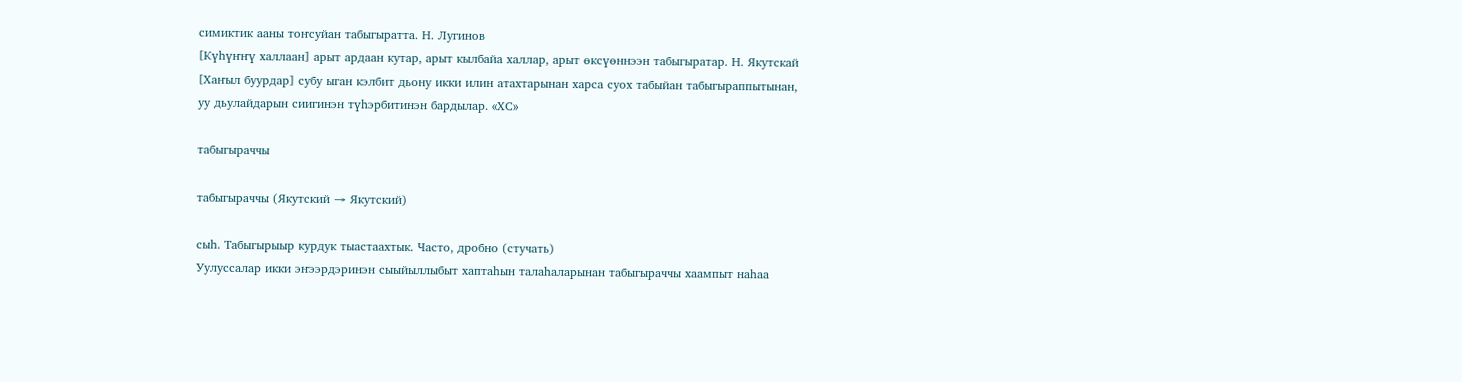симиктик ааны тоҥсуйан табыгыратта. Н. Лугинов
[Күһүҥҥү халлаан] арыт ардаан кутар, арыт кылбайа халлар, арыт өксүөннээн табыгыратар. Н. Якутскай
[Хаҥыл буурдар] субу ыган кэлбит дьону икки илин атахтарынан харса суох табыйан табыгыраппытынан, уу дьулайдарын сиигинэн түһэрбитинэн бардылар. «ХС»

табыгыраччы

табыгыраччы (Якутский → Якутский)

сыһ. Табыгырыыр курдук тыастаахтык. Часто, дробно (стучать)
Уулуссалар икки эҥээрдэринэн сыыйыллыбыт хаптаһын талаһаларынан табыгыраччы хаампыт наһаа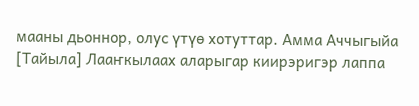мааны дьоннор, олус үтүө хотуттар. Амма Аччыгыйа
[Тайыла] Лааҥкылаах аларыгар киирэригэр лаппа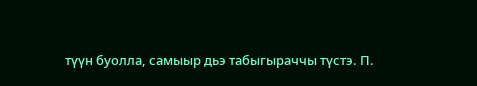түүн буолла, самыыр дьэ табыгыраччы түстэ. П.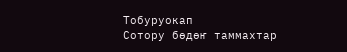Тобуруокап
Сотору бөдөҥ таммахтар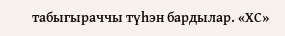табыгыраччы түһэн бардылар. «ХС»